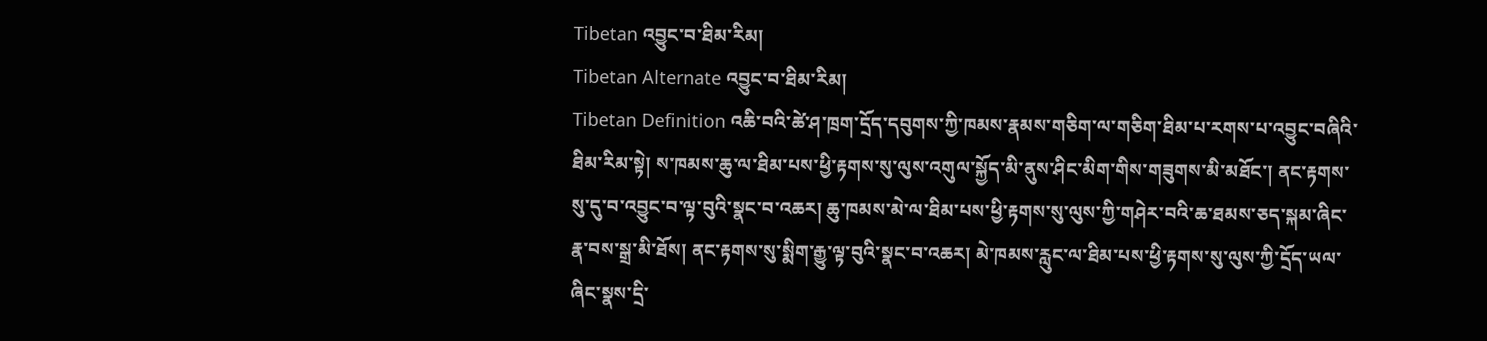Tibetan འབྱུང་བ་ཐིམ་རིམ།
Tibetan Alternate འབྱུང་བ་ཐིམ་རིམ།
Tibetan Definition འཆི་བའི་ཚེ་ཤ་ཁྲག་དྲོད་དབུགས་ཀྱི་ཁམས་རྣམས་གཅིག་ལ་གཅིག་ཐིམ་པ་རགས་པ་འབྱུང་བཞིའི་ཐིམ་རིམ་སྟེ། ས་ཁམས་ཆུ་ལ་ཐིམ་པས་ཕྱི་རྟགས་སུ་ལུས་འགུལ་སྐྱོད་མི་ནུས་ཤིང་མིག་གིས་གཟུགས་མི་མཐོང་། ནང་རྟགས་སུ་དུ་བ་འབྱུང་བ་ལྟ་བུའི་སྣང་བ་འཆར། ཆུ་ཁམས་མེ་ལ་ཐིམ་པས་ཕྱི་རྟགས་སུ་ལུས་ཀྱི་གཤེར་བའི་ཆ་ཐམས་ཅད་སྐམ་ཞིང་རྣ་བས་སྒྲ་མི་ཐོས། ནང་རྟགས་སུ་སྨིག་རྒྱུ་ལྟ་བུའི་སྣང་བ་འཆར། མེ་ཁམས་རླུང་ལ་ཐིམ་པས་ཕྱི་རྟགས་སུ་ལུས་ཀྱི་དྲོད་ཡལ་ཞིང་སྣས་དྲི་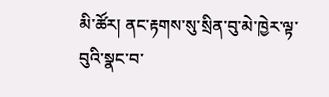མི་ཚོར། ནང་རྟགས་སུ་སྲིན་བུ་མེ་ཁྱེར་ལྟ་བུའི་སྣང་བ་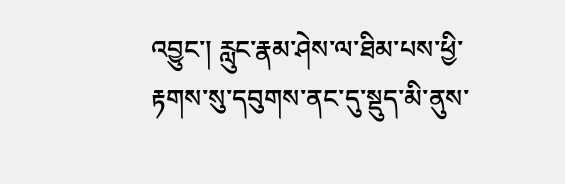འབྱུང་། རླུང་རྣམ་ཤེས་ལ་ཐིམ་པས་ཕྱི་རྟགས་སུ་དབུགས་ནང་དུ་སྡུད་མི་ནུས་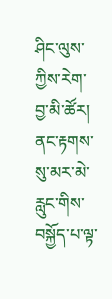ཤིང་ལུས་ཀྱིས་རེག་བྱ་མི་ཚོར། ནང་རྟགས་སུ་མར་མེ་རླུང་གིས་བསྐྱོད་པ་ལྟ་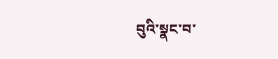བུའི་སྣང་བ་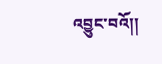འབྱུང་བའོ།།